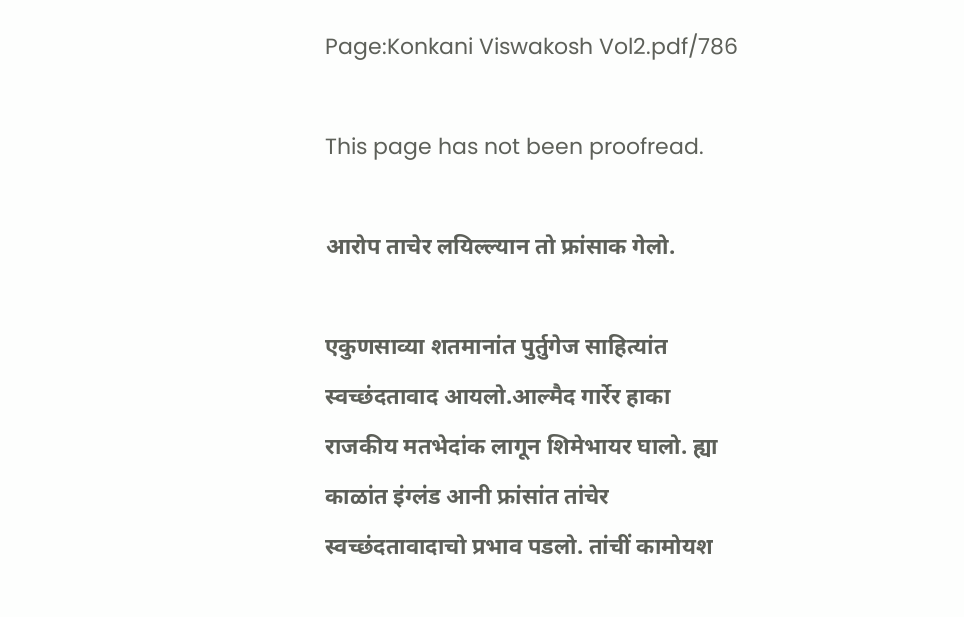Page:Konkani Viswakosh Vol2.pdf/786

This page has not been proofread.

आरोप ताचेर लयिल्ल्यान तो फ्रांसाक गेलो.

एकुणसाव्या शतमानांत पुर्तुगेज साहित्यांत स्वच्छंदतावाद आयलो.आल्मैद गार्रेर हाका राजकीय मतभेदांक लागून शिमेभायर घालो. ह्या काळांत इंग्लंड आनी फ्रांसांत तांचेर स्वच्छंदतावादाचो प्रभाव पडलो. तांचीं कामोयश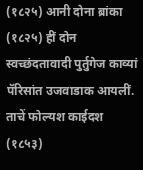(१८२५) आनी दोना ब्रांका (१८२५) हीं दोन स्वच्छंदतावादी पुर्तुगेज काव्यां पॅरिसांत उजवाडाक आयलीं. ताचें फोल्यश काईदश (१८५३)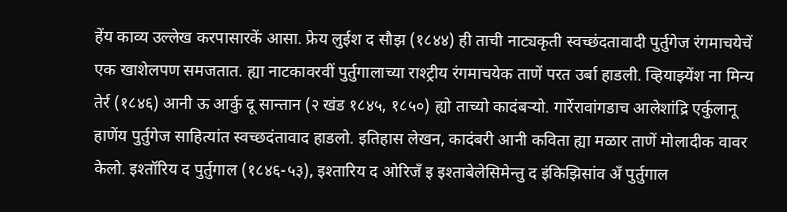हेंय काव्य उल्लेख करपासारकें आसा. फ्रेय लुईश द सौझ (१८४४) ही ताची नाट्यकृती स्वच्छंदतावादी पुर्तुगेज रंगमाचयेचें एक खाशेलपण समजतात. ह्या नाटकावरवीं पुर्तुगालाच्या राश्ट्रीय रंगमाचयेक ताणें परत उर्बा हाडली. व्हियाझ्येंश ना मिन्य तेर्र (१८४६) आनी ऊ आर्कु दू सान्तान (२ खंड १८४५, १८५०) ह्यो ताच्यो कादंबऱ्यो. गार्रेरावांगडाच आलेशांद्रि एर्कुलानू हाणेंय पुर्तुगेज साहित्यांत स्वच्छदंतावाद हाडलो. इतिहास लेखन, कादंबरी आनी कविता ह्या मळार ताणें मोलादीक वावर केलो. इश्तॉरिय द पुर्तुगाल (१८४६-५३), इश्तारिय द ओरिजँ इ इश्ताबेलेसिमेन्तु द इंकिझिसांव अँ पुर्तुगाल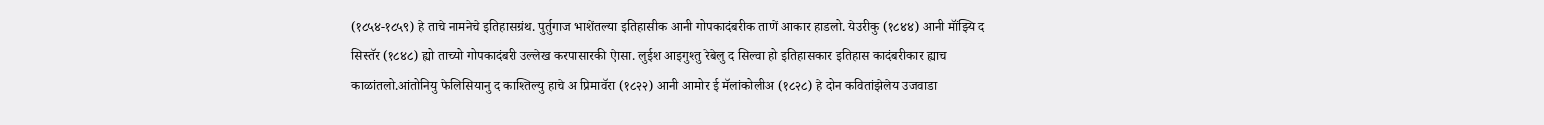(१८५४-१८५९) हे ताचे नामनेचे इतिहासग्रंथ. पुर्तुगाज भाशेंतल्या इतिहासीक आनी गोपकादंबरीक ताणें आकार हाडलो. येउरीकु (१८४४) आनी मॉंझ्यि द सिस्तॅर (१८४८) ह्यो ताच्यो गोपकादंबरी उल्लेख करपासारकी ऐासा. लुईश आइगुश्तु रेबेलु द सिल्वा हो इतिहासकार इतिहास कादंबरीकार ह्याच काळांतलो.आंतोनियु फेलिसियानु द काश्तिल्यु हाचे अ प्रिमावॅरा (१८२२) आनी आमोर ई मॅलांकोलीअ (१८२८) हे दोन कवितांझेलेय उजवाडा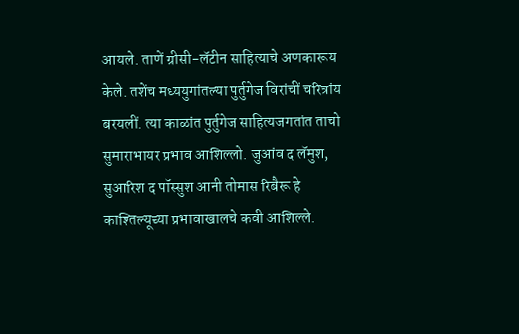आयले. ताणें ग्रीसी-लॅटीन साहित्याचे अणकारूय केले. तशेंच मध्ययुगांतल्या पुर्तुगेज विरांचीं चरित्रांय बरयलीं. त्या काळांत पुर्तुगेज साहित्यजगतांत ताचो सुमाराभायर प्रभाव आशिल्लो. जुआंव द लॅमुश, सुआरिश द पॉस्सुश आनी तोमास रिबैरू हे काश्तिल्यूच्या प्रभावाखालचे कवी आशिल्ले.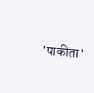'पाकीता'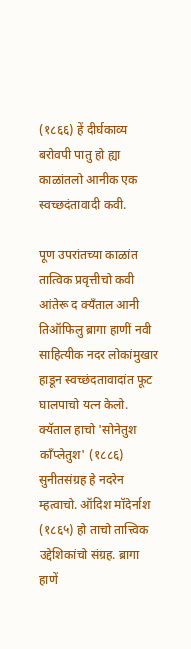(१८६६) हें दीर्घकाव्य बरोवपी पातु हो ह्या काळांतलो आनीक एक स्वच्छदंतावादी कवी.

पूण उपरांतच्या काळांत तात्विक प्रवृत्तीचो कवी आंतेरू द क्यँताल आनी तिऑफिलु ब्रागा हाणीं नवी साहित्यीक नदर लोकांमुखार हाडून स्वच्छंदतावादांत फूट घालपाचो यत्न केलो. क्यॅताल हाचो 'सोनेतुश कॉंप्लेतुश' (१८८६) सुनीतसंग्रह हे नदरेन म्हत्वाचो. ऑदिश मॉदेर्नाश (१८६५) हो ताचो तात्त्विक उद्देशिकांचो संग्रह. ब्रागा हाणें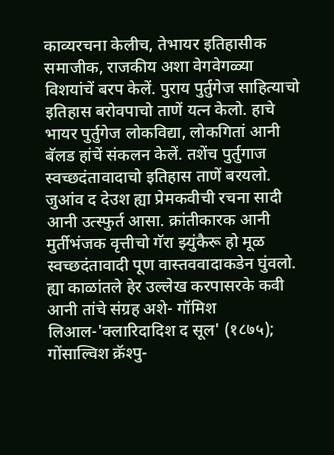काव्यरचना केलीच, तेभायर इतिहासीक समाजीक, राजकीय अशा वेगवेगळ्या विशयांचें बरप केलें. पुराय पुर्तुगेज साहित्याचो इतिहास बरोवपाचो ताणें यत्न केलो. हाचे भायर पुर्तुगेज लोकविद्या, लोकगितां आनी बॅलड हांचें संकलन केलें. तशेंच पुर्तुगाज स्वच्छदंतावादाचो इतिहास ताणें बरयलो. जुआंव द देउश ह्या प्रेमकवीची रचना सादी आनी उत्स्फुर्त आसा. क्रांतीकारक आनी मुर्तीभंजक वृत्तीचो गॅरा झ्युंकैरू हो मूळ स्वच्छदंतावादी पूण वास्तववादाकडेन घुंवलो. ह्या काळांतले हेर उल्लेख करपासरके कवी आनी तांचे संग्रह अशे- गॉमिश लिआल-'क्लारिदादिश द सूल' (१८७५); गोंसाल्विश क्रॅश्पु-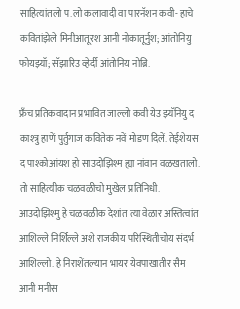साहित्यांतलो प.लो कलावादी वा पारनॅशन कवी- हाचे कवितांझेले मिनीआतूरश आनी नोकातूर्नुश; आंतोनियु फोयझ्यॉ; सॅझारिउ व्हेर्दी आंतोनिय नोब्रि.

फ्रॅंच प्रतिकवादान प्रभावित जाल्लो कवी येउ झ्यॅनियु द काश्त्रु हाणें पुर्तुगाज कवितेक नवें मोडण दिलें. तेईशेयस द पाश्कोआंयश हो साउदोझिश्म ह्या नांवान वळखतालो. तो साहित्यीक चळवळीचो मुखेल प्रतिनिधी. आउदोझिश्मु हे चळवळीक देशांत त्या वेळार अस्तित्वांत आशिल्ले निर्शिल्ले अशे राजकीय परिस्थितीचोय संदर्भ आशिल्लो. हे निराशेंतल्यान भायर येवपाखातीर सैम आनी मनीस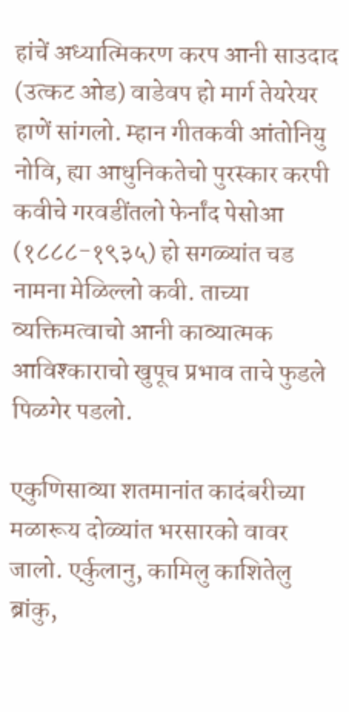हांचें अध्यात्मिकरण करप आनी साउदाद (उत्कट ओड) वाडेवप हो मार्ग तेयरेयर हाणें सांगलो. म्हान गीतकवी आंतोनियु नोवि, ह्या आधुनिकतेचो पुरस्कार करपी कवीचे गरवडींतलो फेर्नांद पेसोआ (१८८८-१९३५) हो सगळ्यांत चड नामना मेळिल्लो कवी. ताच्या व्यक्तिमत्वाचो आनी काव्यात्मक आविश्काराचो खुपूच प्रभाव ताचे फुडले पिळगेर पडलो.

एकुणिसाव्या शतमानांत कादंबरीच्या मळारूय दोळ्यांत भरसारको वावर जालो. एर्कुलानु, कामिलु काशितेलु ब्रांकु,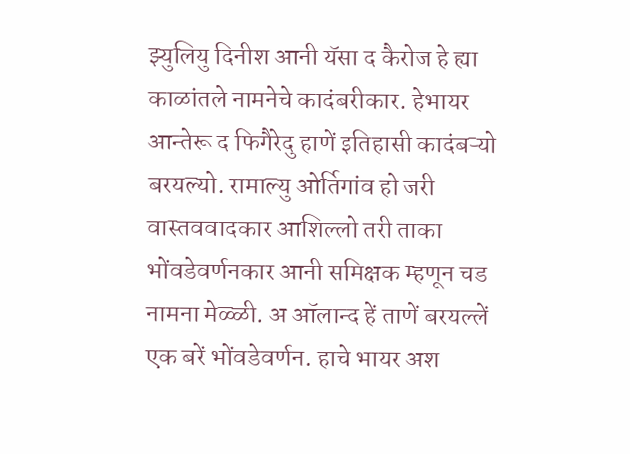झ्युलियु दिनीश आनी यॅसा द कैरोज हे ह्या काळांतले नामनेचे कादंबरीकार. हेभायर आन्तेरू द फिगैरेदु हाणें इतिहासी कादंबऱ्यो बरयल्यो. रामाल्यु ओर्तिगांव हो जरी वास्तववादकार आशिल्लो तरी ताका भोंवडेवर्णनकार आनी समिक्षक म्हणून चड नामना मेळ्ळी. अ ऑलान्द हें ताणें बरयल्लें एक बरें भोंवडेवर्णन. हाचे भायर अश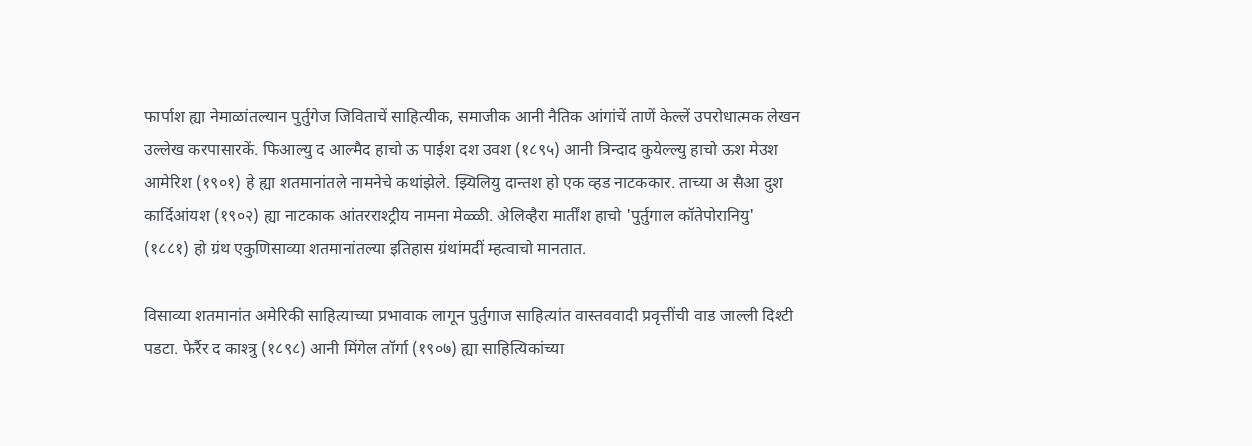फार्पाश ह्या नेमाळांतल्यान पुर्तुगेज जिविताचें साहित्यीक, समाजीक आनी नैतिक आंगांचें ताणें केल्लें उपरोधात्मक लेखन उल्लेख करपासारकें. फिआल्यु द आल्मैद हाचो ऊ पाईश दश उवश (१८९५) आनी त्रिन्दाद कुयेल्ल्यु हाचो ऊश मेउश आमेरिश (१९०१) हे ह्या शतमानांतले नामनेचे कथांझेले. झ्यिलियु दान्तश हो एक व्हड नाटककार. ताच्या अ सैआ दुश कार्दिआंयश (१९०२) ह्या नाटकाक आंतरराश्ट्रीय नामना मेळ्ळी. अेलिव्हैरा मार्तींश हाचो 'पुर्तुगाल कॉतेपोरानियु' (१८८१) हो ग्रंथ एकुणिसाव्या शतमानांतल्या इतिहास ग्रंथांमदीं म्हत्वाचो मानतात.

विसाव्या शतमानांत अमेरिकी साहित्याच्या प्रभावाक लागून पुर्तुगाज साहित्यांत वास्तववादी प्रवृत्तींची वाड जाल्ली दिश्टी पडटा. फेर्रैर द काश्त्रु (१८९८) आनी मिंगेल तॉर्गा (१९०७) ह्या साहित्यिकांच्या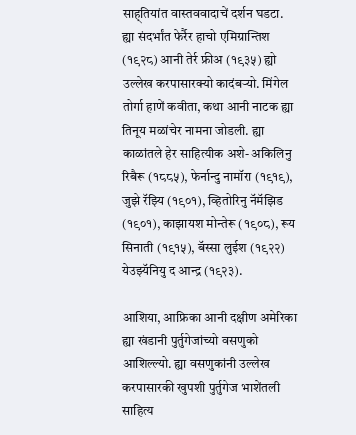साह्तियांत वास्तववादाचें दर्शन घडटा. ह्या संदर्भांत फेर्रैर हाचो एमिग्रान्तिश (१९२८) आनी तेर्र फ्रीअ (१९३५) ह्यो उल्लेख करपासारक्यो कादंबऱ्यो. मिंगेल तोर्गा हाणें कवीता, कथा आनी नाटक ह्या तिनूय मळांचेर नामना जोडली. ह्या काळांतले हेर साहित्यीक अशे- अकिलिनु रिबैरू (१८८५), फेर्नान्दु नामॉरा (१९१९), जुझे रॅझ्यि (१९०१), व्हितोरिनु नॅमॅझिड (१९०१), काझायश मोन्तेरू (१९०८), रूय सिनाती (१९१५), बॅस्सा लुईश (१९२२) येउझ्यॅनियु द आन्द्र (१९२३).

आशिया, आफ्रिका आनी दक्षीण अमेरिका ह्या खंडानी पुर्तुगेजांच्यो वसणुको आशिल्ल्यो. ह्या वसणुकांनी उल्लेख करपासारकी खुपशी पुर्तुगेज भाशेंतली साहित्य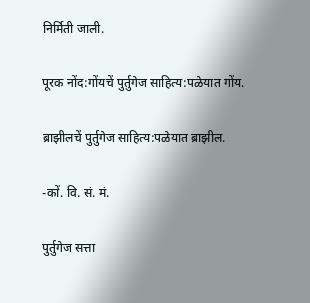निर्मिती जाली.

पूरक नोंद:गोंयचें पुर्तुगेज साहित्य:पळेयात गोंय.

ब्राझीलचें पुर्तुगेज साहित्य:पळेयात ब्राझील.

-कों. वि. सं. मं.

पुर्तुगेज सत्ता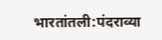भारतांतली:पंदराव्या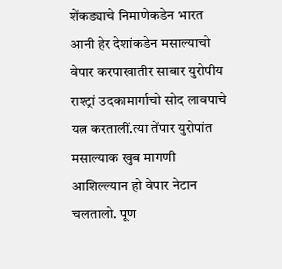शेंकड्याचे निमाणेकडेन भारत आनी हेर देशांकडेन मसाल्याचो वेपार करपाखातीर साबार युरोपीय राश्ट्रां उदकामार्गाचो सोद लावपाचे यत्न करतालीं.त्या तेंपार युरोपांत मसाल्याक खुब मागणी आशिल्ल्यान हो वेपार नेटान चलतालो. पूण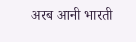अरब आनी भारती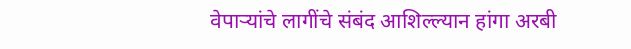वेपाऱ्यांचे लागींचे संबंद आशिल्ल्यान हांगा अरबी